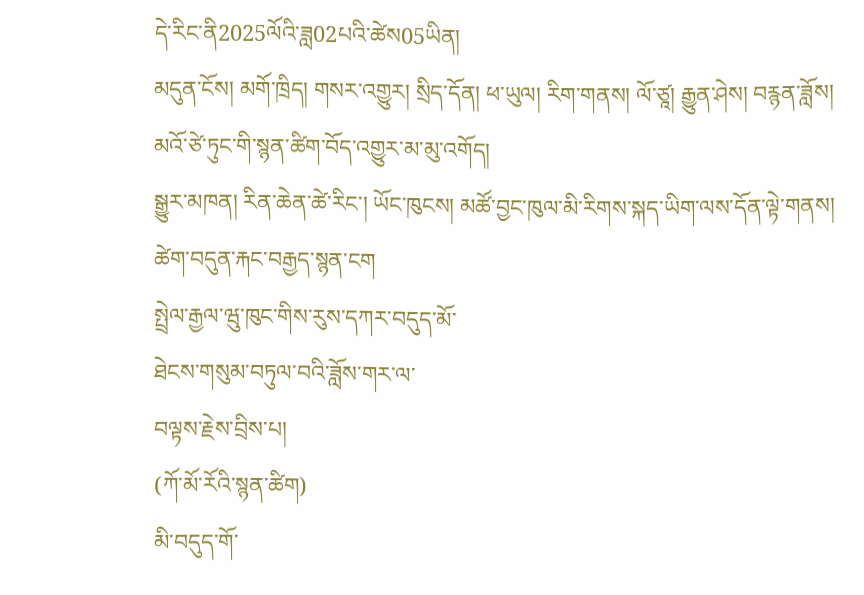དེ་རིང་ནི2025ལོའི་ཟླ02པའི་ཚེས05ཡིན།
མདུན་ངོས། མགོ་ཁྲིད། གསར་འགྱུར། སྲིད་དོན། ཕ་ཡུལ། རིག་གནས། ལོ་ཙཱ། རྒྱུན་ཤེས། བརྙན་ཟློས།
མའོ་ཙེ་ཏུང་གི་སྙན་ཚིག་བོད་འགྱུར་མ་མུ་འགོད།
སྒྱུར་མཁན། རིན་ཆེན་ཚེ་རིང་། ཡོང་ཁུངས། མཚོ་བྱང་ཁུལ་མི་རིགས་སྐད་ཡིག་ལས་དོན་ལྟེ་གནས།
ཚེག་བདུན་རྐང་བརྒྱད་སྙན་ངག
སྤྲེལ་རྒྱལ་ཝུ་ཁུང་གིས་རུས་དཀར་བདུད་མོ་
ཐེངས་གསུམ་བཏུལ་བའི་ཟློས་གར་ལ་
བལྟས་རྗེས་བྲིས་པ།
(ཀོ་མོ་རོའི་སྙན་ཚིག)
མི་བདུད་གོ་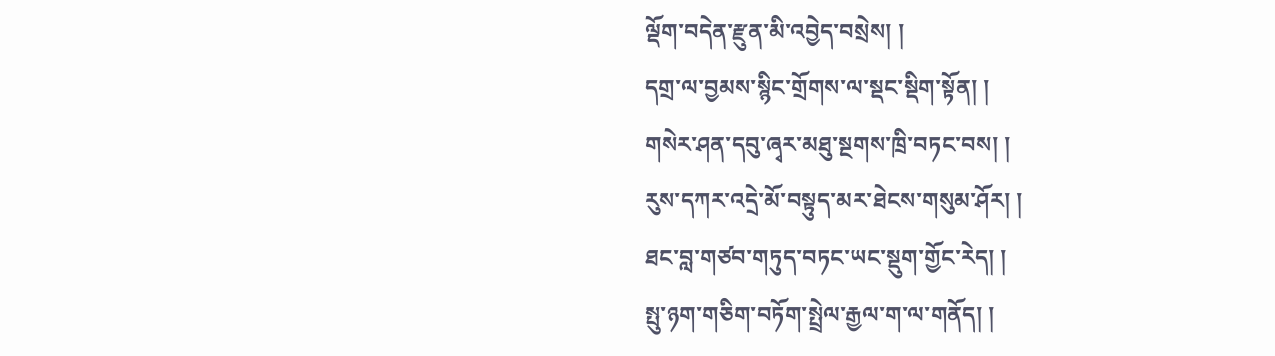ལྡོག་བདེན་རྫུན་མི་འབྱེད་བསྲེས། །
དགྲ་ལ་བྱམས་སྙིང་གྲོགས་ལ་སྡང་སྡིག་སྟོན། །
གསེར་ཤན་དབུ་ཞྭར་མཐུ་སྔགས་ཁྲི་བཏང་བས། །
རུས་དཀར་འདྲེ་མོ་བསྟུད་མར་ཐེངས་གསུམ་ཤོར། །
ཐང་བླ་གཙབ་གཏུད་བཏང་ཡང་སྡུག་གྱོང་རེད། །
སྤུ་ཉག་གཅིག་བཏོག་སྤྲེལ་རྒྱལ་ག་ལ་གནོད། །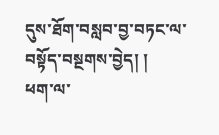དུས་ཐོག་བསླབ་བྱ་བཏང་ལ་བསྟོད་བསྔགས་བྱེད། །
ཕག་ལ་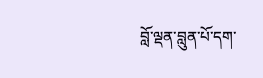བློ་ལྡན་བླུན་པོ་དག་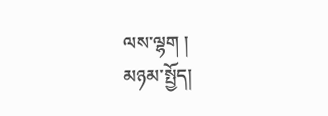ལས་ལྷག །
མཉམ་སྤྱོད།